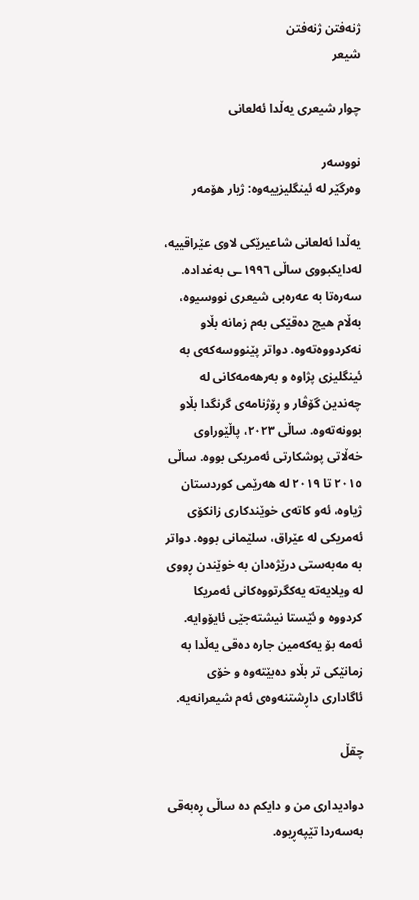ژنەفتن ژنەفتن
شیعر

چوار شیعری یەڵدا ئەلعانی

نووسەر
وەرگێر لە ئینگلیزییەوە: ژیار هۆمەر

یەڵدا ئەلعانی شاعیرێکی لاوی عێراقییە، لەدایکبووی ساڵی ١٩٩٦ـی بەغدادە. سەرەتا بە عەرەبی شیعری نووسیوە، بەڵام هیچ دەقێکی بەم زمانە بڵاو نەکردووەتەوە. دواتر پێنووسەکەی بە ئینگلیزی پژاوە و بەرهەمەکانی لە چەندین گۆڤار و ڕۆژنامەی گرنگدا بڵاو بوونەتەوە. ساڵی ٢٠٢٣، پاڵێوراوی خەڵاتی پوشکارتی ئەمریکی بووە. ساڵی ٢٠١٥ تا ٢٠١٩ لە هەرێمی کوردستان ژیاوە، ئەو کاتەی خوێندکاری زانکۆی ئەمریکی لە عێراق، سلێمانی بووە. دواتر بە مەبەستی درێژەدان بە خوێندن ڕووی لە ویلایەتە یەکگرتووەکانی ئەمریکا کردووە و ئێستا نیشتەجێی ئایۆوایە. ئەمە بۆ یەکەمین جارە دەقی یەڵدا بە زمانێکی تر بڵاو دەبێتەوە و خۆی ئاگاداری داڕشتنەوەی ئەم شیعرانەیە.

چقڵ

دوادیداری من و دایکم دە ساڵی ڕەبەقی بەسەردا تێپەڕیوە.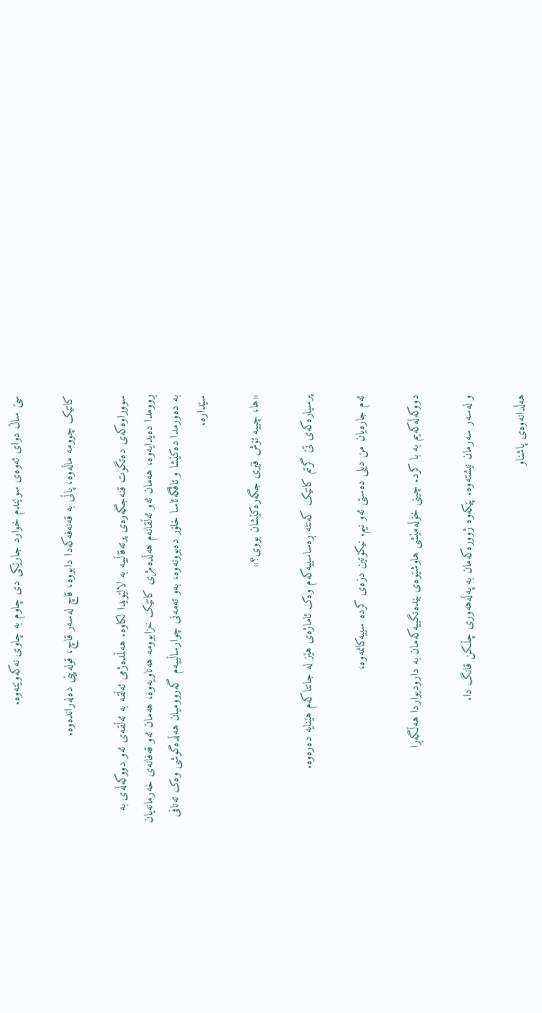سێ ساڵ دوای ئەوەی سوێندم خوارد جارێکی دی چاوم بە چاوی نەکەوێتەوە.

کاتێک چوومە ماڵەوە، پاڵی بە قەنەفەکەدا دابووە، قاچ لەسەر قاچ، قولەپێی دەلەراندەوە.

سووراوەکەی دەتگوت قنەجگەرەی پرتەقاڵییە بە لالێویدا لکاوە. هەڵمدەژمی ئەڵقە بە ئەڵقەی ئەو دووکەڵەی بە ڕوومدا دەیدایەوە، هەمان ئەو ئەڵقانەم هەڵدەمژی کاتێک خزابوومە هەناویەوە، هەمان ئەو قەفانەی خەرمانەیان بە دەورمدا دەکێشا و تاڤگەئاسا خلۆر دەبوونەوە، بەو تەمەنی چوارساڵییەم گەروومیان هەڵدەگوشی وەک تەنافی سێدارە.

«ها، چییە تۆش فێری جگەرەکێشان بووی؟»

پرسیارەکەی تێ گرتم کاتێک کەنتە ڕەساسییەکەم وەک ئاماژەی هێز لە جانتاکەم هێنایە دەرەوە.

ئەم جارەیان من دیلی دەستی ئەو نیم. نیکۆتین دزەی کردە سییەکانمەوە،

دووکەڵەکەیم بە با کرد. چینی خۆڵەمێشی هاوشێوەی بێدەنگییەکەمان بە دارودیواردا هەڵگەڕا

و لەسەر سەرمان نیشتەوە. پێکەوە ژوورەکەمان بە پەڵەهەوری چڵکن قانگ دا.

هەڵدانەوەی پاشناو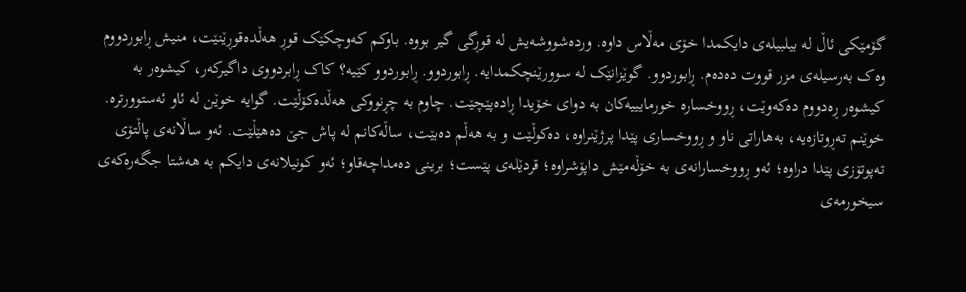گۆمێکی ئاڵ لە بیلبیلەی دایکمدا خۆی مەڵاس داوە. وردەشووشەیش لە قوڕگی گیر بووە. باوکم کەوچکێک قوڕ هەڵدەقوڕێنێت، منیش ڕابوردووم وەک بەرسیلەی مزر قووت دەدەم. ڕابوردوو. گوێزانێک لە سوورێنچکمدایە. ڕابوردوو. ڕابوردوو کێیە؟ کاک ڕابردووی داگیرکەر، کیشوەر بە کیشوەر ڕەدووم دەکەوێت، ڕووخسارە خورمایییەکان بە دوای خۆیدا ڕادەپێچێت. چاوم بە چڕنووکی هەڵدەکۆڵێت. گوایە خوێن لە ئاو ئەستوورترە. خوێنم تەڕوتازەیە، بەهاراتی ناو و ڕووخساری پێدا پرژێنراوە، دەکوڵێت و بە هەڵم دەبێت، ساڵەکانم لە پاش جێ دەهێڵێت. ئەو ساڵانەی پاڵتۆی تەپوتۆزی پێدا دراوە؛ ئەو ڕووخسارانەی بە خۆڵەمێش داپۆشراوە؛ قردێلەی پێست؛ برینی دەمداچەقاو؛ ئەو کونیلانەی دایکم بە هەشتا جگەرەکەی سیخورمەی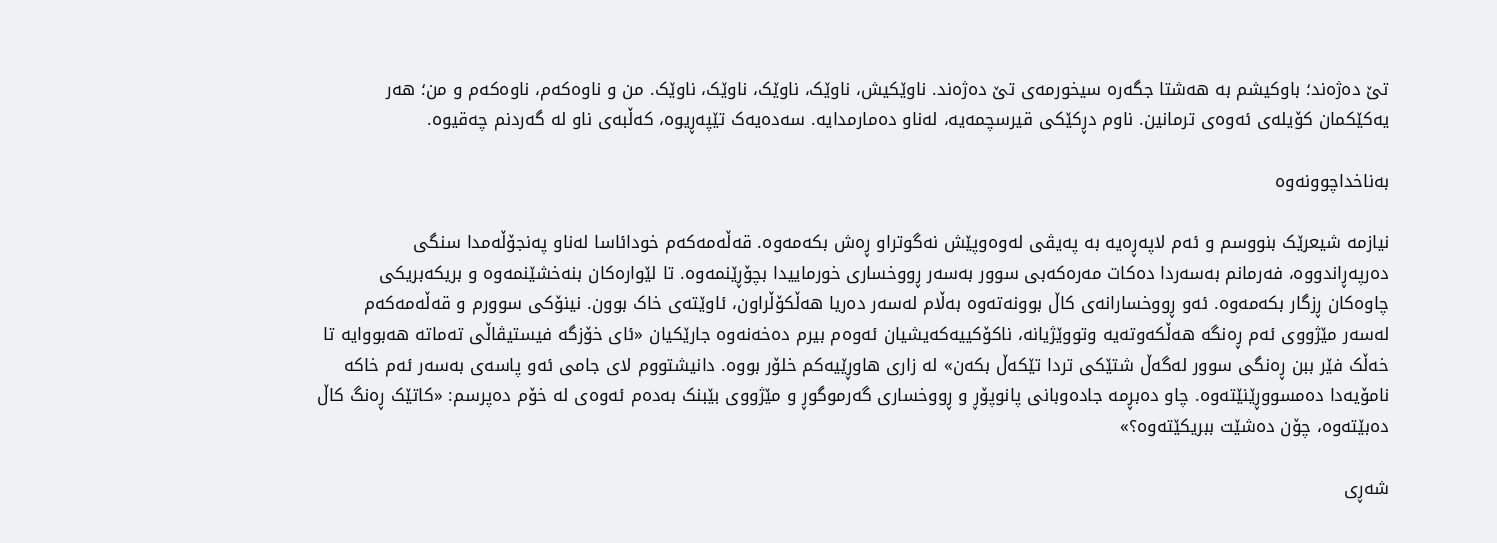تێ دەژەند؛ باوکیشم بە هەشتا جگەرە سیخورمەی تێ دەژەند. ناوێکیش، ناوێک، ناوێک، ناوێک، ناوێک. من و ناوەکەم، ناوەکەم و من؛ هەر یەکێکمان کۆیلەی ئەوەی ترمانین. ناوم دڕکێکی قیرسچمەیە، لەناو دەمارمدایە. سەدەیەک تێپەڕیوە، کەڵبەی ناو لە گەردنم چەقیوە.

بەناخداچوونەوە

نیازمە شیعرێک بنووسم و ئەم لاپەڕەیە بە پەیڤی لەوەوپێش نەگوتراو ڕەش بکەمەوە. قەڵەمەکەم خودائاسا لەناو پەنجۆڵەمدا سنگی دەرپەڕاندووە، فەرمانم بەسەردا دەکات مەرەکەبی سوور بەسەر ڕووخساری خورماییدا بچۆڕێنمەوە. تا لێوارەکان بنەخشێنمەوە و بریکەبریکی چاوەکان ڕزگار بکەمەوە. ئەو ڕووخسارانەی کاڵ بوونەتەوە بەڵام لەسەر دەریا هەڵکۆڵراون، ئاوێتەی خاک بوون. نینۆکی سوورم و قەڵەمەکەم لەسەر مێژووی ئەم ڕەنگە هەڵکەوتەیە وتووێژیانە، ناکۆکییەکەیشیان ئەوەم بیرم دەخەنەوە جارێکیان «ئای خۆزگە فیستیڤاڵی تەماتە هەبووایە تا خەڵک فێر ببن ڕەنگی سوور لەگەڵ شتێکی تردا تێکەڵ بکەن» لە زاری هاوڕێیەکم خلۆر بووە. دانیشتووم لای جامی ئەو پاسەی بەسەر ئەم خاکە نامۆیەدا دەمسووڕێنێتەوە. چاو دەبڕمە جادەوبانی پانوپۆڕ و ڕووخساری گەرموگوڕ و مێژووی بێبنک بەدەم ئەوەی لە خۆم دەپرسم: «کاتێک ڕەنگ کاڵ دەبێتەوە، چۆن دەشێت ببریکێتەوە؟»

شەڕی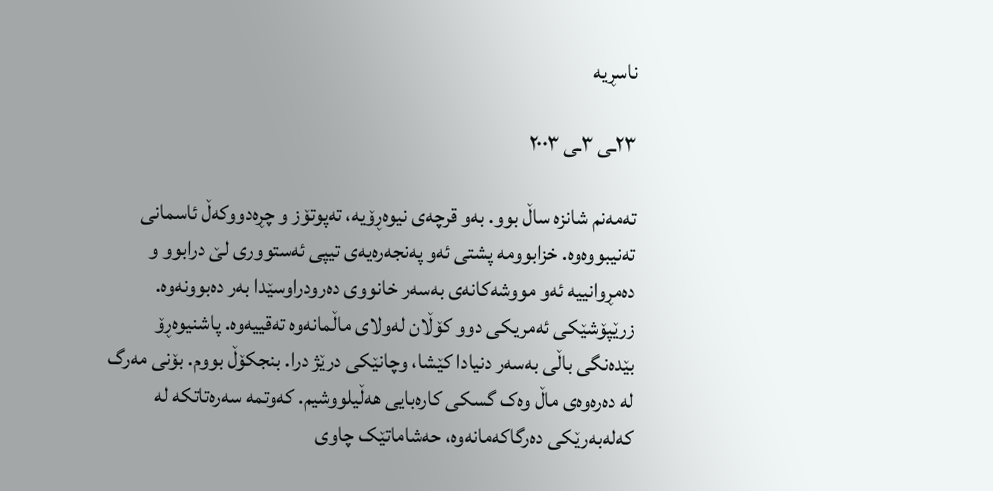ناسڕیە

٢٣ـی ٣ـی ٢٠٠٣

تەمەنم شانزە ساڵ بوو. بەو قرچەی نیوەڕۆیە، تەپوتۆز و چڕەدووکەڵ ئاسمانی تەنیبووەوە. خزابوومە پشتی ئەو پەنجەرەیەی تیپی ئەستووری لێ درابوو و دەمڕوانییە ئەو مووشەکانەی بەسەر خانووی دەرودراوسێدا بەر دەبوونەوە. زرێپۆشێکی ئەمریکی دوو کۆڵان لەولای ماڵمانەوە تەقییەوە. پاشنیوەڕۆ بێدەنگی باڵی بەسەر دنیادا کێشا، وچانێکی درێژ درا. بنجکۆڵ بووم. بۆنی مەرگ لە دەرەوەی ماڵ وەک گسکی کارەبایی هەڵیلووشیم. کەوتمە سەرەتاتکە لە کەلەبەرێکی دەرگاکەمانەوە، حەشاماتێک چاوی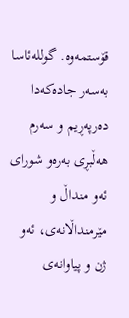قۆستمەوە. گوللەئاسا بەسەر جادەکەدا دەرپەڕیم و سەرم هەڵبڕی بەرەو شورای ئەو منداڵ و مێرمنداڵانەی، ئەو ژن و پیاوانەی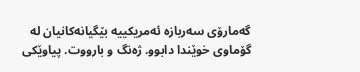گەمارۆی سەربازە ئەمریکییە بێگیانەکانیان لە گۆماوی خوێندا دابوو. ژەنگ و بارووت. پیاوێکی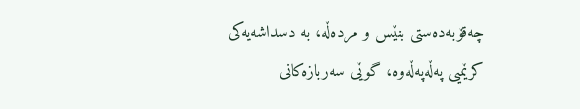چەقۆبەدەستی بنێس و مردەڵە، بە دسداشەیەکی کرێمیی پەڵەپەڵەوە، گوێی سەربازەکانی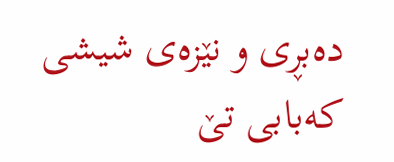دەبڕی و نێزەی شیشی کەبابی تێ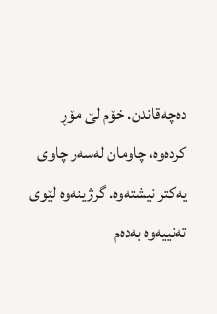دەچەقاندن. خۆم لێ مۆڕ کردەوە، چاومان لەسەر چاوی یەکتر نیشتەوە. گرژینەوە لێوی تەنییەوە بەدەم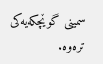سمینی گوێچکەیەکی ترەوە.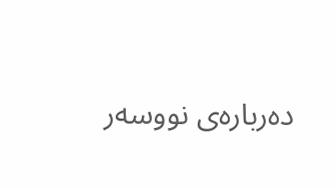دەربارەی نووسەر